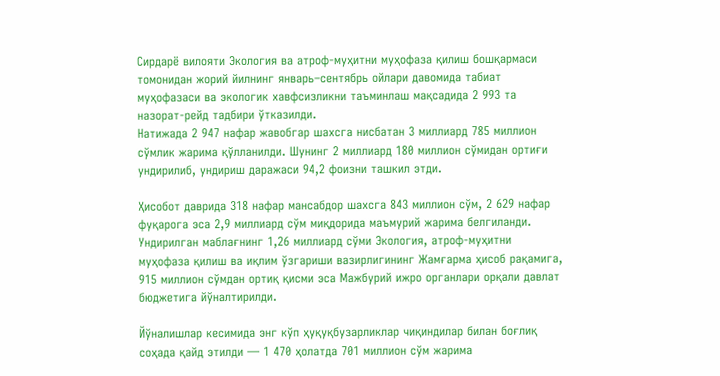Сирдарё вилояти Экология ва атроф-муҳитни муҳофаза қилиш бошқармаси томонидан жорий йилнинг январь–сентябрь ойлари давомида табиат муҳофазаси ва экологик хавфсизликни таъминлаш мақсадида 2 993 та назорат-рейд тадбири ўтказилди.
Натижада 2 947 нафар жавобгар шахсга нисбатан 3 миллиард 785 миллион сўмлик жарима қўлланилди. Шунинг 2 миллиард 180 миллион сўмидан ортиғи ундирилиб, ундириш даражаси 94,2 фоизни ташкил этди.

Ҳисобот даврида 318 нафар мансабдор шахсга 843 миллион сўм, 2 629 нафар фуқарога эса 2,9 миллиард сўм миқдорида маъмурий жарима белгиланди. Ундирилган маблағнинг 1,26 миллиард сўми Экология, атроф-муҳитни муҳофаза қилиш ва иқлим ўзгариши вазирлигининг Жамғарма ҳисоб рақамига, 915 миллион сўмдан ортиқ қисми эса Мажбурий ижро органлари орқали давлат бюджетига йўналтирилди.

Йўналишлар кесимида энг кўп ҳуқуқбузарликлар чиқиндилар билан боғлиқ соҳада қайд этилди — 1 470 ҳолатда 701 миллион сўм жарима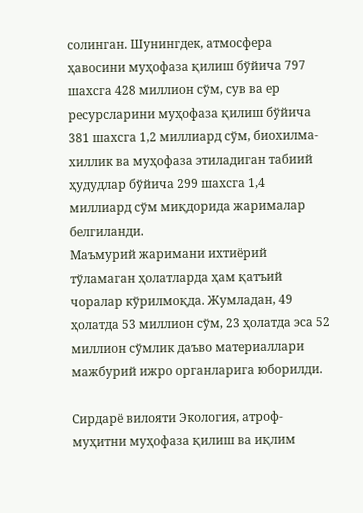солинган. Шунингдек, атмосфера ҳавосини муҳофаза қилиш бўйича 797 шахсга 428 миллион сўм, сув ва ер ресурсларини муҳофаза қилиш бўйича 381 шахсга 1,2 миллиард сўм, биохилма-хиллик ва муҳофаза этиладиган табиий ҳудудлар бўйича 299 шахсга 1,4 миллиард сўм миқдорида жарималар белгиланди.
Маъмурий жаримани ихтиёрий тўламаган ҳолатларда ҳам қатъий чоралар кўрилмоқда. Жумладан, 49 ҳолатда 53 миллион сўм, 23 ҳолатда эса 52 миллион сўмлик даъво материаллари мажбурий ижро органларига юборилди.

Сирдарё вилояти Экология, атроф-муҳитни муҳофаза қилиш ва иқлим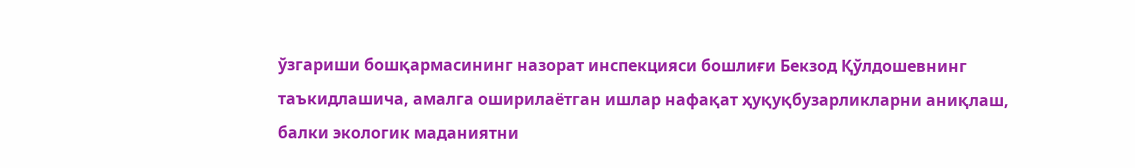ўзгариши бошқармасининг назорат инспекцияси бошлиғи Бекзод Қўлдошевнинг таъкидлашича, амалга оширилаётган ишлар нафақат ҳуқуқбузарликларни аниқлаш, балки экологик маданиятни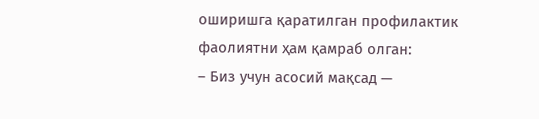оширишга қаратилган профилактик фаолиятни ҳам қамраб олган:
– Биз учун асосий мақсад —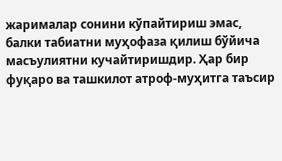жарималар сонини кўпайтириш эмас, балки табиатни муҳофаза қилиш бўйича масъулиятни кучайтиришдир. Ҳар бир фуқаро ва ташкилот атроф-муҳитга таъсир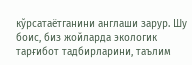кўрсатаётганини англаши зарур. Шу боис, биз жойларда экологик тарғибот тадбирларини, таълим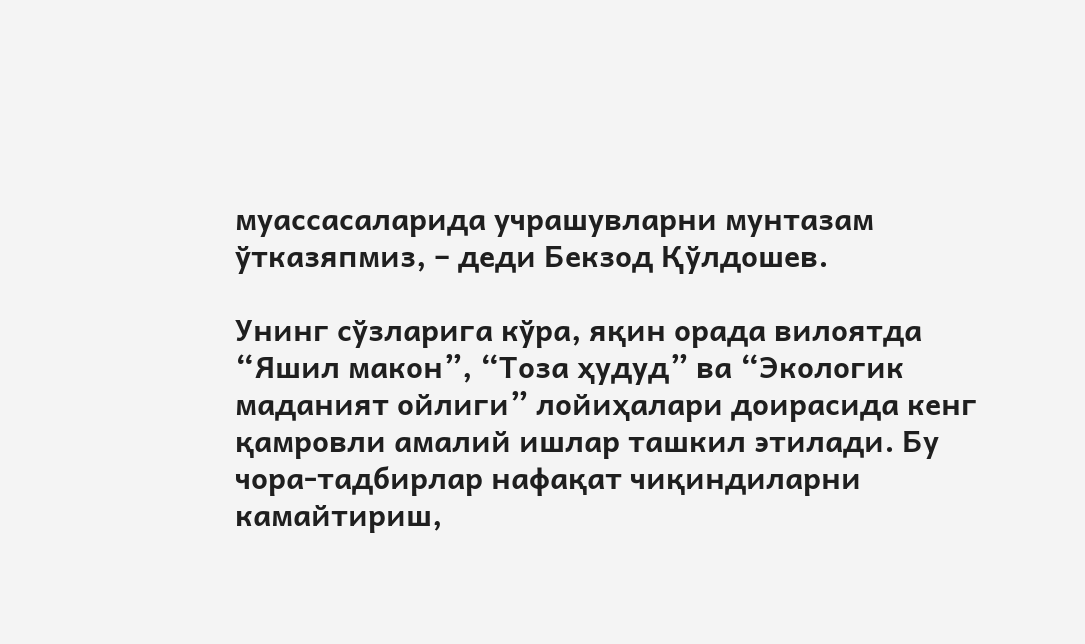муассасаларида учрашувларни мунтазам ўтказяпмиз, – деди Бекзод Қўлдошев.

Унинг сўзларига кўра, яқин орада вилоятда “Яшил макон”, “Тоза ҳудуд” ва “Экологик маданият ойлиги” лойиҳалари доирасида кенг қамровли амалий ишлар ташкил этилади. Бу чора-тадбирлар нафақат чиқиндиларни камайтириш,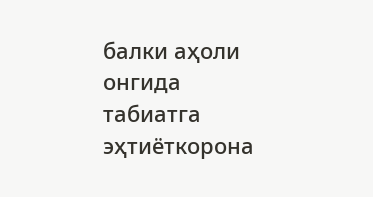балки аҳоли онгида табиатга эҳтиёткорона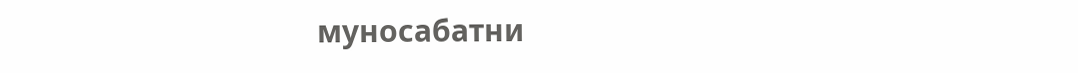муносабатни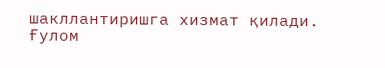шакллантиришга хизмат қилади.
Ғулом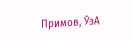Примов, ЎзА